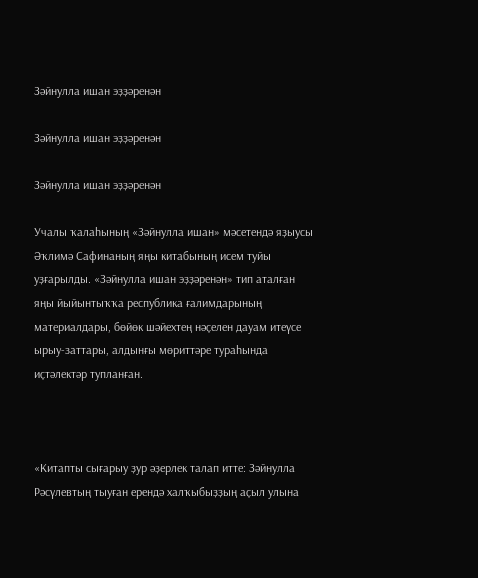Зәйнулла ишан эҙҙәренән

Зәйнулла ишан эҙҙәренән

Зәйнулла ишан эҙҙәренән

Учалы ҡалаһының «Зәйнулла ишан» мәсетендә яҙыусы Әҡлимә Сафинаның яңы китабының исем туйы уҙғарылды. «Зәйнулла ишан эҙҙәренән» тип аталған яңы йыйынтыҡҡа республика ғалимдарының материалдары, бөйөк шәйехтең нәҫелен дауам итеүсе ырыу-заттары, алдынғы мөриттәре тураһында иҫтәлектәр тупланған.



«Китапты сығарыу ҙур әҙерлек талап итте: Зәйнулла Рәсүлевтың тыуған ерендә халҡыбыҙҙың аҫыл улына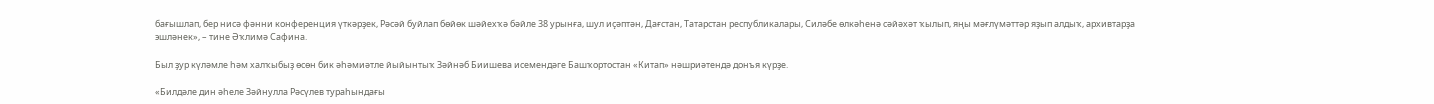бағышлап, бер нисә фәнни конференция үткәрҙек, Рәсәй буйлап бөйөк шәйехҡә бәйле 38 урынға, шул иҫәптән, Дағстан, Татарстан республикалары, Силәбе өлкәһенә сәйәхәт ҡылып, яңы мәғлүмәттәр яҙып алдыҡ, архивтарҙа эшләнек», – тине Әҡлимә Сафина.

Был ҙур күләмле һәм халҡыбыҙ өсөн бик әһәмиәтле йыйынтыҡ Зәйнәб Биишева исемендәге Башҡортостан «Китап» нәшриәтендә донъя күрҙе.

«Билдәле дин әһеле Зәйнулла Рәсүлев тураһындағы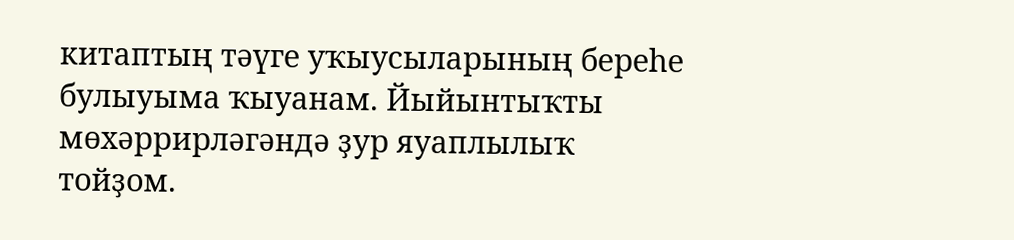китаптың тәүге уҡыусыларының береһе булыуыма ҡыуанам. Йыйынтыҡты мөхәррирләгәндә ҙур яуаплылыҡ тойҙом.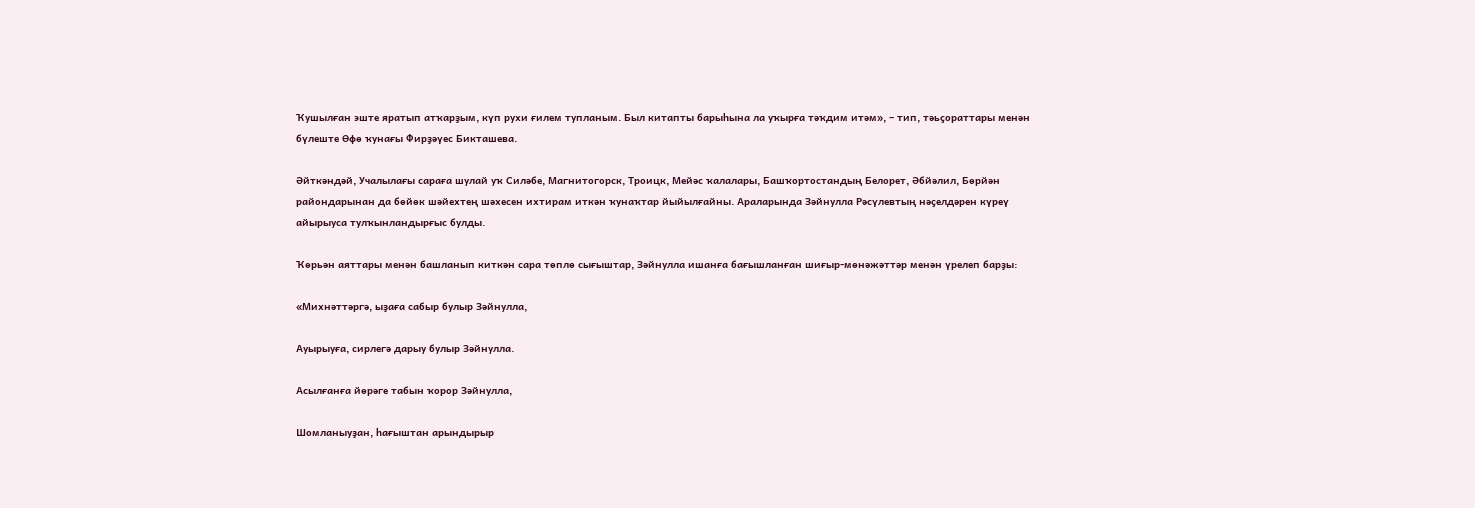Ҡушылған эште яратып атҡарҙым, күп рухи ғилем тупланым. Был китапты барыһына ла уҡырға тәҡдим итәм», – тип, тәьҫораттары менән бүлеште Өфө ҡунағы Фирҙәүес Бикташева.

Әйткәндәй, Учалылағы сараға шулай уҡ Силәбе, Магнитогорск, Троицк, Мейәс ҡалалары, Башҡортостандың Белорет, Әбйәлил, Бөрйән райондарынан да бөйөк шәйехтең шәхесен ихтирам иткән ҡунаҡтар йыйылғайны. Араларында Зәйнулла Рәсүлевтың нәҫелдәрен күреү айырыуса тулҡынландырғыс булды.

Ҡөрьән аяттары менән башланып киткән сара төплө сығыштар, Зәйнулла ишанға бағышланған шиғыр-мөнәжәттәр менән үрелеп барҙы:

«Михнәттәргә, ыҙаға сабыр булыр Зәйнулла,

Ауырыуға, сирлегә дарыу булыр Зәйнулла.

Асылғанға йөрәге табын ҡорор Зәйнулла,

Шомланыуҙан, һағыштан арындырыр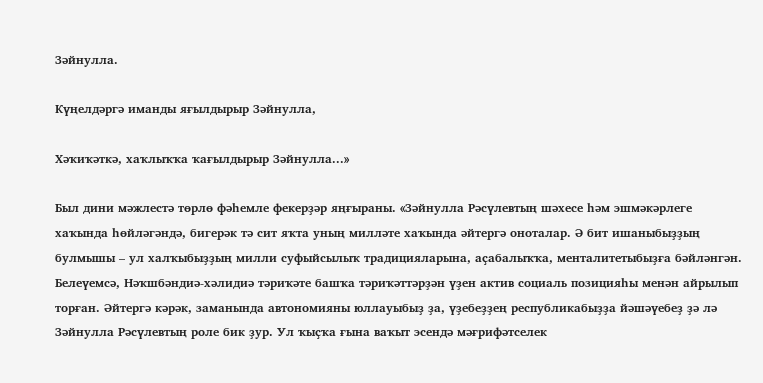Зәйнулла.

Күңелдәргә иманды яғылдырыр Зәйнулла,

Хәҡиҡәткә, хаҡлыҡҡа ҡағылдырыр Зәйнулла...»

Был дини мәжлестә төрлө фәһемле фекерҙәр яңғыраны. «Зәйнулла Рәсүлевтың шәхесе һәм эшмәкәрлеге хаҡында һөйләгәндә, бигерәк тә сит яҡта уның милләте хаҡында әйтергә оноталар. Ә бит ишаныбыҙҙың булмышы – ул халҡыбыҙҙың милли суфыйсылыҡ традицияларына, аҫабалыҡҡа, менталитетыбыҙға бәйләнгән. Белеүемсә, Нәҡшбәндиә-хәлидиә тәриҡәте башҡа тәриҡәттәрҙән үҙен актив социаль позицияһы менән айрылып торған. Әйтергә кәрәк, заманында автономияны юллауыбыҙ ҙа, үҙебеҙҙең республикабыҙҙа йәшәүебеҙ ҙә лә Зәйнулла Рәсүлевтың роле бик ҙур. Ул ҡыҫҡа ғына ваҡыт эсендә мәғрифәтселек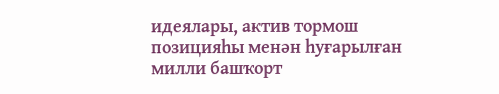идеялары, актив тормош позицияһы менән һуғарылған милли башҡорт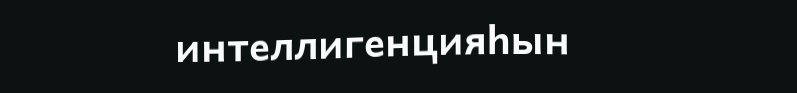интеллигенцияһын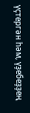үҫтергән һәм, үҙебеҙҙең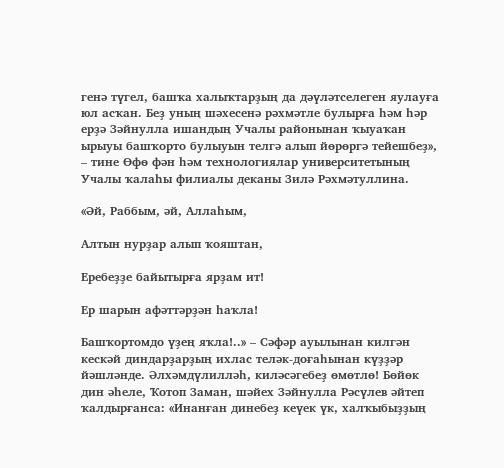генә түгел, башҡа халыҡтарҙың да дәүләтселеген яулауға юл асҡан. Беҙ уның шәхесенә рәхмәтле булырға һәм һәр ерҙә Зәйнулла ишандың Учалы районынан ҡыуаҡан ырыуы башҡорто булыуын телгә алып йөрөргә тейешбеҙ», – тине Өфө фән һәм технологиялар университетының Учалы ҡалаһы филиалы деканы Зилә Рәхмәтуллина.

«Әй, Раббым, әй, Аллаһым,

Алтын нурҙар алып ҡояштан,

Еребеҙҙе байытырға ярҙам ит!

Ер шарын афәттәрҙән һаҡла!

Башҡортомдо үҙең яҡла!..» – Сәфәр ауылынан килгән кескәй диндарҙарҙың ихлас теләк-доғаһынан күҙҙәр йәшләнде. Әлхәмдүлилләһ, киләсәгебеҙ өмөтлө! Бөйөк дин әһеле, Ҡотоп Заман, шәйех Зәйнулла Рәсүлев әйтеп ҡалдырғанса: «Инанған динебеҙ кеүек үк, халҡыбыҙҙың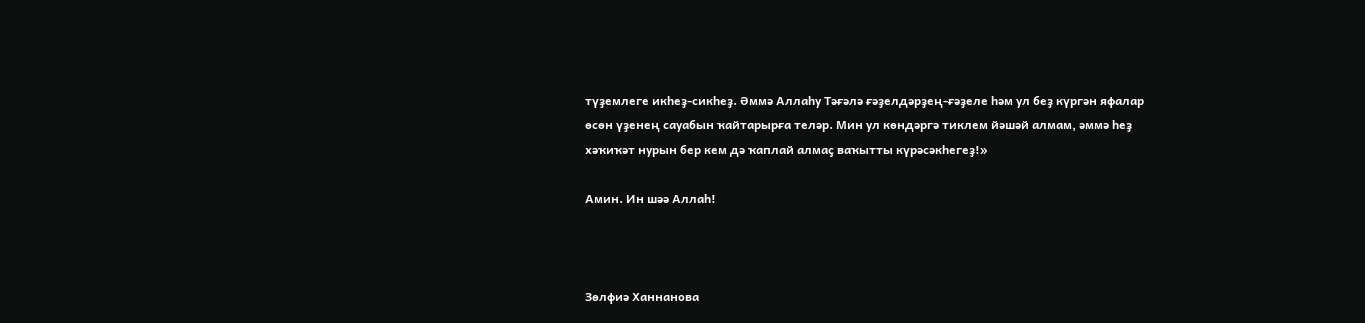түҙемлеге икһеҙ-сикһеҙ. Әммә Аллаһу Тәғәлә ғәҙелдәрҙең-ғәҙеле һәм ул беҙ күргән яфалар өсөн үҙенең сауабын ҡайтарырға теләр. Мин ул көндәргә тиклем йәшәй алмам, әммә һеҙ хәҡиҡәт нурын бер кем дә ҡаплай алмаҫ ваҡытты күрәсәкһегеҙ!»

Амин. Ин шәә Аллаһ!



Зөлфиә Ханнанова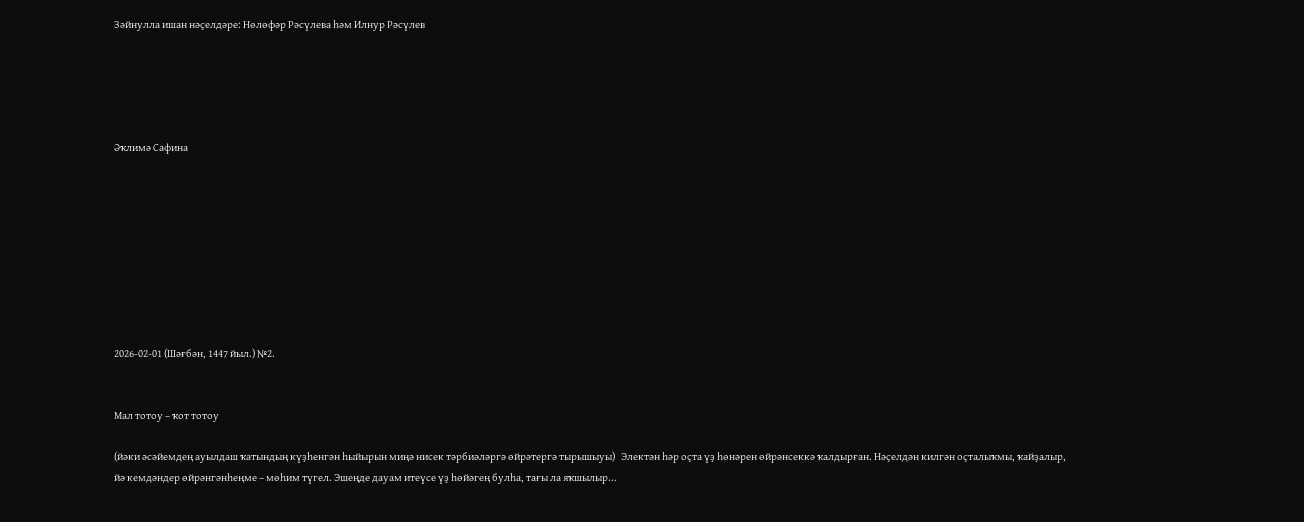Зәйнулла ишан нәҫелдәре: Нөлөфәр Рәсүлева һәм Илнур Рәсүлев





Әҡлимә Сафина









2026-02-01 (Шәғбән, 1447 йыл.) №2.


Мал тотоу – ҡот тотоу

(йәки әсәйемдең ауылдаш ҡатындың күҙһенгән һыйырын миңә нисек тәрбиәләргә өйрәтергә тырышыуы)   Электән һәр оҫта үҙ һөнәрен өйрәнсеккә ҡалдырған. Нәҫелдән килгән оҫталыҡмы, ҡайҙалыр, йә кемдәндер өйрәнгәнһеңме – мөһим түгел. Эшеңде дауам итеүсе үҙ һөйәгең булһа, тағы ла яҡшылыр...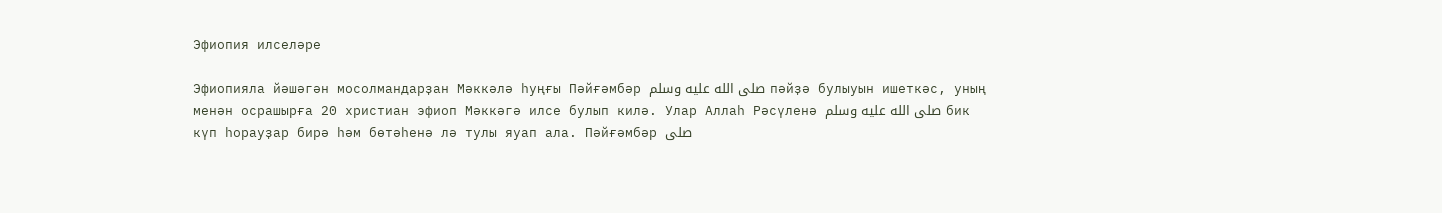Эфиопия илселәре

Эфиопияла йәшәгән мосолмандарҙан Мәккәлә һуңғы Пәйғәмбәр صلى الله عليه وسلم пәйҙә булыуын ишеткәс, уның менән осрашырға 20 христиан эфиоп Мәккәгә илсе булып килә. Улар Аллаһ Рәсүленә صلى الله عليه وسلم бик күп һорауҙар бирә һәм бөтәһенә лә тулы яуап ала. Пәйғәмбәр صلى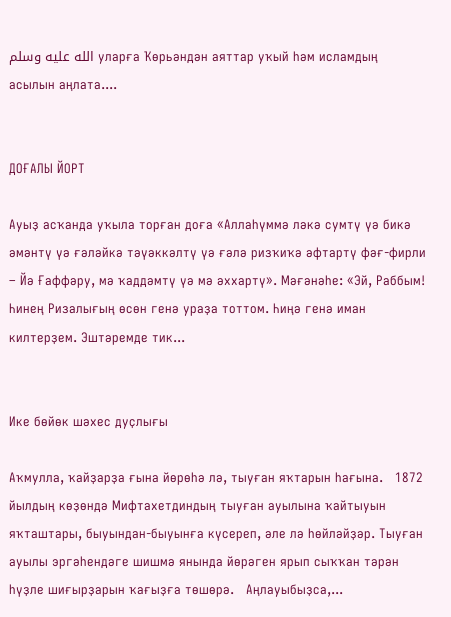الله عليه وسلم уларға Ҡөрьәндән аяттар уҡый һәм исламдың асылын аңлата....


ДОҒАЛЫ ЙОРТ

Ауыҙ асҡанда уҡыла торған доға «Аллаһүммә ләкә сумтү үә бикә әмәнтү үә ғәләйкә тәүәккәлтү үә ғәлә ризҡиҡә әфтартү фәғ-фирли – Йә Ғаффәру, мә ҡаддәмтү үә мә әххартү». Мәғәнәһе: «Эй, Раббым! Һинең Ризалығың өсөн генә ураҙа тоттом. Һиңә генә иман килтерҙем. Эштәремде тик...


Ике бөйөк шәхес дуҫлығы

Аҡмулла, ҡайҙарҙа ғына йөрөһә лә, тыуған яҡтарын һағына.   1872 йылдың көҙөндә Мифтахетдиндың тыуған ауылына ҡайтыуын яҡташтары, быуындан-быуынға күсереп, әле лә һөйләйҙәр. Тыуған ауылы эргәһендәге шишмә янында йөрәген ярып сыҡҡан тәрән һүҙле шиғырҙарын ҡағыҙға төшөрә.   Аңлауыбыҙса,...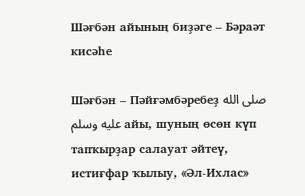Шәғбән айының биҙәге – Бәраәт кисәһе

Шәғбән – Пәйғәмбәребеҙ صلى الله عليه وسلم айы, шуның өсөн күп тапҡырҙар салауат әйтеү, истиғфар ҡылыу, «Әл-Ихлас»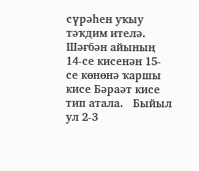сүрәһен уҡыу тәҡдим ителә. Шәғбән айының 14-се кисенән 15-се көнөнә ҡаршы кисе Бәраәт кисе тип атала.   Быйыл ул 2-3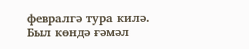февралгә тура килә. Был көндә ғәмәл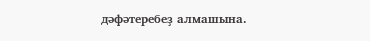дәфәтеребеҙ алмашына.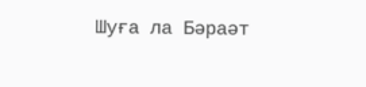Шуға ла Бәраәт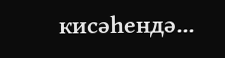кисәһендә...